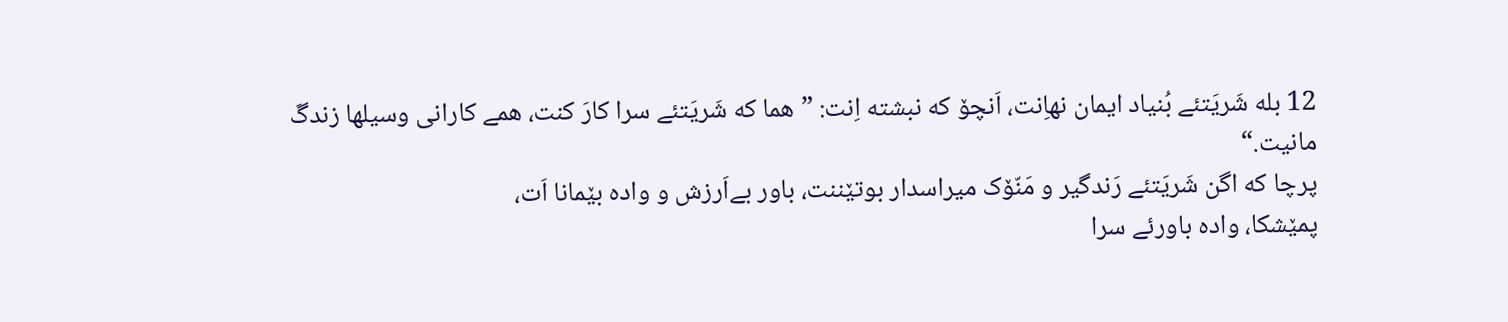12 بله شَریَتئے بُنیاد ایمان نهاِنت، اَنچۆ که نبشته اِنت: ”هما که شَریَتئے سرا کارَ کنت، همے کارانی وسیلها زندگَ مانیت.“
پرچا که اگن شَریَتئے رَندگیر و مَنّۆک میراسدار بوتێننت، باور بےاَرزش و واده بێمانا اَت،
پمێشکا، واده باورئے سرا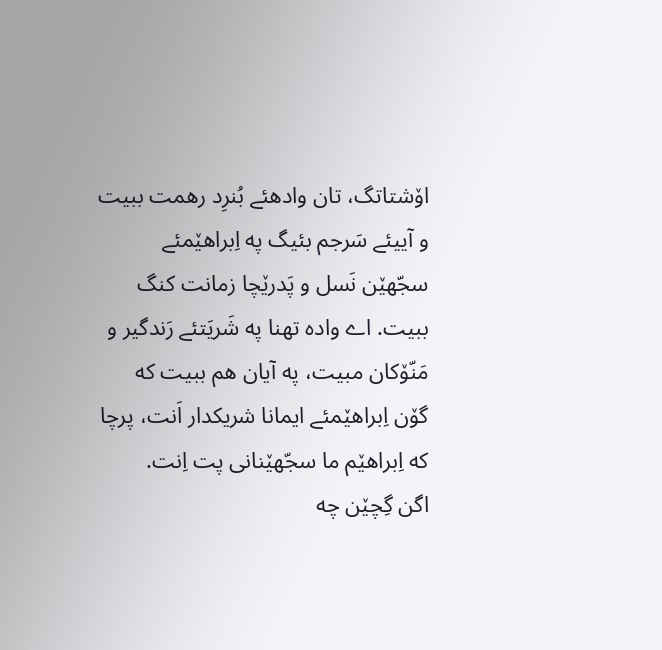اۆشتاتگ، تان وادهئے بُنرِد رهمت ببیت و آییئے سَرجم بئیگ په اِبراهێمئے سجّهێن نَسل و پَدرێچا زمانت کنگ ببیت. اے واده تهنا په شَریَتئے رَندگیر و مَنّۆکان مبیت، په آیان هم ببیت که گۆن اِبراهێمئے ایمانا شریکدار اَنت، پرچا که اِبراهێم ما سجّهێنانی پت اِنت.
اگن گِچێن چه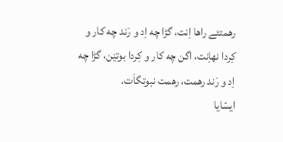رهمتئے راها اِنت، گڑا چه اِد و رَند چه کار و کِردا نهاِنت، اگن چه کار و کِردا بوتێن، گڑا چه اِد و رَند رهمت، رهمت نبوتگاَت.
ایسّایا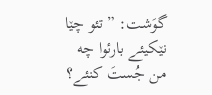گوَشت: ”تئو چێا نێکیئے بارئوا چه من جُستَ کنئے؟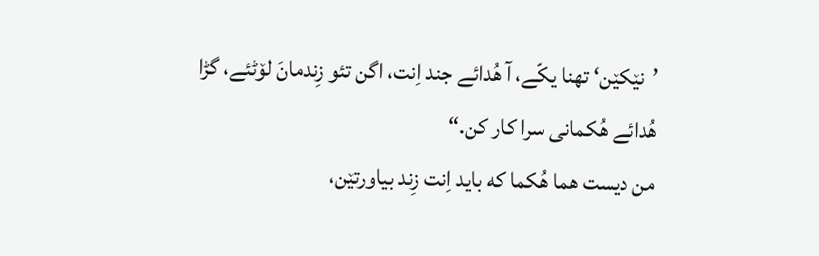’نێکێن‘ تهنا یکّے، آ هُدائے جند اِنت، اگن تئو زِندمانَ لۆٹئے، گڑا هُدائے هُکمانی سرا کار کن.“
من دیست هما هُکما که باید اِنت زِند بیاورتێن،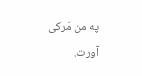په من مَرکی آورت.